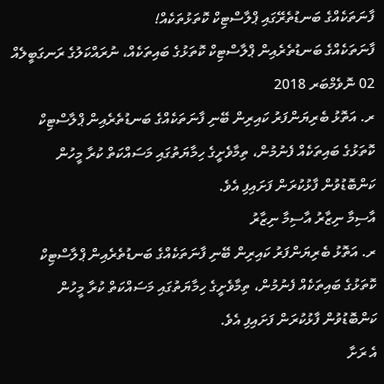ފާނަތަކެއްގެ ބަނޑުތެރޭގައި ޕްލާސްޓިކް ކޮތަޅުތަކެއް!
ފާނަތަކެއްގެ ބަނޑުތެރެއިން ޕްލާސްޓިކް ކޮތަޅުގެ ބައިތަކެއް، ނުރައްކަލުގެ ރަނގަބީލެއް
02 ނޮވެމްބަރ 2018
ރ. އަތޮޅު ބެރިޔަންފަރު ކައިރިން ބޭނި ފާނަތަކެއްގެ ބަނޑުތެރެއިން ޕްލާސްޓިކް ކޮތަޅުގެ ބައިތަކެއް ފެނުމުން، ތިމާވެށީގެ ހިމާޔަތުގައި މަސައްކަތް ކުރާ މީހުން ކަންބޮޑުވުން ފާޅުކުރަން ފަށައިފި އެވެ.
އާސިމާ ނިޒާރު އާސިމާ ނިޒާރު
ރ. އަތޮޅު ބެރިޔަންފަރު ކައިރިން ބޭނި ފާނަތަކެއްގެ ބަނޑުތެރެއިން ޕްލާސްޓިކް ކޮތަޅުގެ ބައިތަކެއް ފެނުމުން، ތިމާވެށީގެ ހިމާޔަތުގައި މަސައްކަތް ކުރާ މީހުން ކަންބޮޑުވުން ފާޅުކުރަން ފަށައިފި އެވެ.
އެ ރަށާ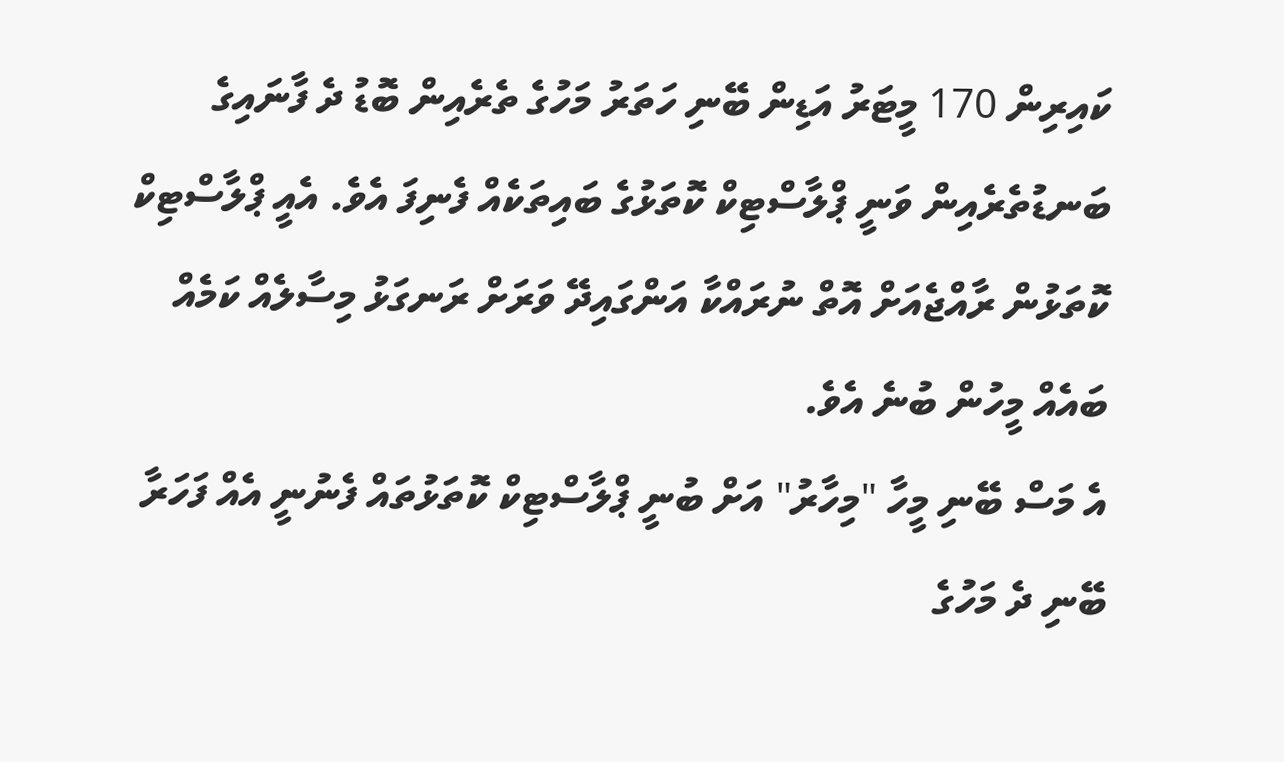ކައިރިން 170 މީޓަރު އަޑިން ބޭނި ހަތަރު މަހުގެ ތެރެއިން ބޮޑު ދެ ފާނައިގެ ބަނޑުތެރެއިން ވަނީ ޕްލާސްޓިކް ކޮތަޅުގެ ބައިތަކެއް ފެނިފަ އެވެ. އެއީ ޕްލާސްޓިކް ކޮތަޅުން ރާއްޖެއަށް އޮތް ނުރައްކާ އަންގައިދޭ ވަރަށް ރަނގަޅު މިސާލެއް ކަމެއް ބައެއް މީހުން ބުނެ އެވެ.
އެ މަސް ބޭނި މީހާ "މިހާރު" އަށް ބުނީ ޕްލާސްޓިކް ކޮތަޅުތައް ފެނުނީ އެއް ފަހަރާ ބޭނި ދެ މަހުގެ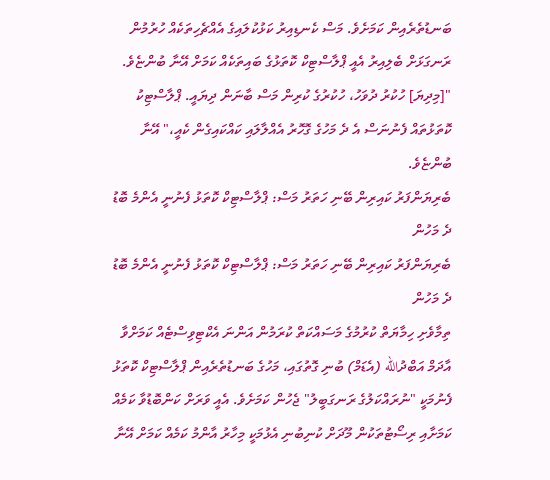ބަނޑުތެރެއިން ކަމަށެވެ. މަސް ކެނޑިއިރު ކަޅުކުލައިގެ އެއްޗެހިތަކެއް ހުރުމުން ރަނގަޅަށް ބެލިއިރު އެއީ ޕްލާސްޓިކް ކޮތަޅުގެ ބައިތަކެއް ކަމަށް އޭނާ ބުންޏެވެ.
"[މިދިޔަ] ހުކުރު ދުވަހު، ހުކުރުގެ ކުރިން މަސް ބާނަން ދިޔައީ. ޕްލާސްޓިކު ކޮތަޅުތައް ފެނުނަސް އެ ދެ މަހުގެ ގޮހޮރު އެއްލާލައި ކައްކައިގެން ކެއީ،" އޭނާ ބުންޏެވެ.
ބެރިޔަންފަރު ކައިރިން ބޭނި ހަތަރު މަސް: ޕްލާސްޓިކް ކޮތަޅު ފެނުނީ އެންމެ ބޮޑު ދެ މަހުން
ބެރިޔަންފަރު ކައިރިން ބޭނި ހަތަރު މަސް: ޕްލާސްޓިކް ކޮތަޅު ފެނުނީ އެންމެ ބޮޑު ދެ މަހުން
ތިމާވެށި ހިމާޔަތް ކުރުމުގެ މަސައްކަތް ކުރަމުން އަންނަ އެކްޓިވިސްޓެއް ކަމަށްވާ އާދަމް އަބްދުالله (އެޑަމް) ބުނި ގޮތުގައި، މަހުގެ ބަނޑުތެރެއިން ޕްލާސްޓިކް ކޮތަޅު ފެނުމަކީ "ނުރައްކަލުގެ ރަނގަބީލު" ޖެހުން ކަމަށެވެ. އެއީ ވަރަށް ކަންބޮޑުވާ ކަމެއް ކަމަށާއި ރިސޯޓުތަކުން މޫދަށް ކުނިބުނި އެޅުމަކީ މިހާރު އާންމު ކަމެއް ކަމަށް އޭނާ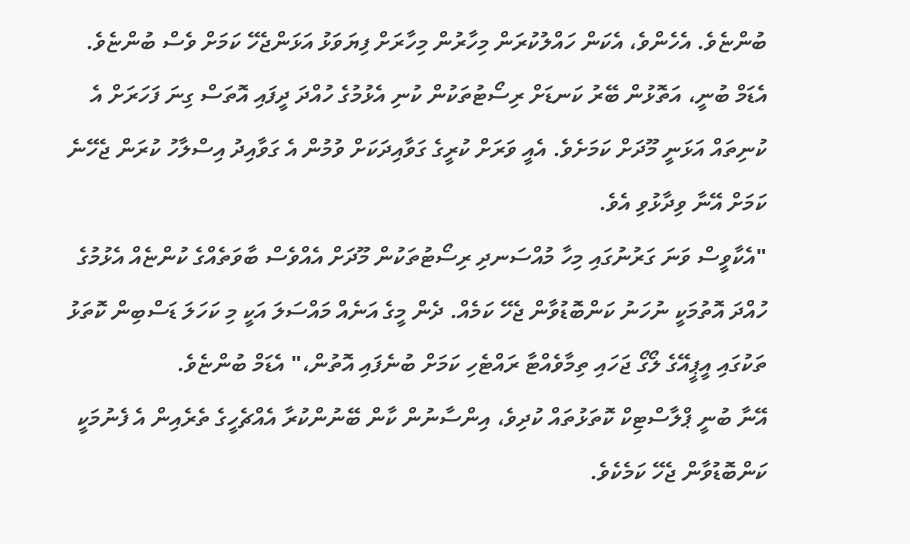ބުންޏެވެ. އެހެންވެ، އެކަން ހައްލުކުރަން މިހާރުން މިހާރަށް ފިޔަވަޅު އަޅަންޖެހޭ ކަމަށް ވެސް ބުންޏެވެ.
އެޑަމް ބުނީ، އަތޮޅުން ބޭރު ކަނޑަށް ރިސޯޓުތަކުން ކުނި އެޅުމުގެ ހުއްދަ ދީފައި އޮތަސް ގިނަ ފަހަރަށް އެ ކުނިތައް އަޅަނީ މޫދަށް ކަމަށެވެ. އެއީ ވަރަށް ކުރީގެ ގަވާއިދަކަށް ވުމުން އެ ގަވާއިދު އިސްލާހު ކުރަން ޖެހޭނެ ކަމަށް އޭނާ ވިދާޅުވި އެވެ.
"އެކާވީސް ވަނަ ގަރުނުގައި މިހާ މުއްސަނދި ރިސޯޓުތަކުން މޫދަށް އެއްވެސް ބާވަތެއްގެ ކުންޏެއް އެޅުމުގެ ހުއްދަ އޮތުމަކީ ނުހަނު ކަންބޮޑުވާން ޖެހޭ ކަމެއް. ދެން މީގެ އަނެއް މައްސަލަ އަކީ މި ކަހަލަ ޑަސްބިން ކޮތަޅު ތަކުގައި އީޕީއޭގެ ލޯގޯ ޖަހައި ތިމާވެއްޓާ ރައްޓެހި ކަމަށް ބުނެފައި އޮތުން،" އެޑަމް ބުންޏެވެ.
އޭނާ ބުނީ ޕްލާސްޓިކް ކޮތަޅުތައް ކުދިވެ، އިންސާނުން ކާން ބޭނުންކުރާ އެއްޗެހީގެ ތެރެއިން އެ ފެނުމަކީ ކަންބޮޑުވާން ޖެހޭ ކަމެކެވެ.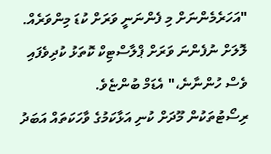"އަހަރެމެންނަށް މި ފެންނަނީ ވަރަށް ކުޑަ މިންވަރެއް. ލޮލަށް ނުފެންނަ ވަރަށް ޕްލާސްޓިކް ކޮތަޅު ކުދިވެފައި ވެސް ހުންނާނެ،" އެޑަމް ބުންޏެވެ.
ރިސޯޓުތަކުން މޫދަށް ކުނި އަޅާކަމުގެ ވާހަކަތައް އަބަދު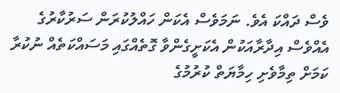ވެސް ދައްކަ އެވެ. ނަމަވެސް އެކަން ހައްލުކުރަން ސަރުކާރުގެ އެއްވެސް އިދާރާއަކުން އެކަށީގެންވާ ގޮތެއްގައި މަސައްކަތެއް ނުކުރާ ކަމަށް ތިމާވެށި ހިމާޔަތް ކުރުމުގެ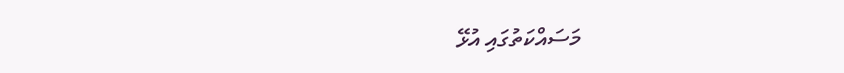މަސައްކަތުގައި އުޅޭ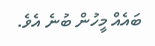ބައެއް މީހުން ބުނެ އެވެ.